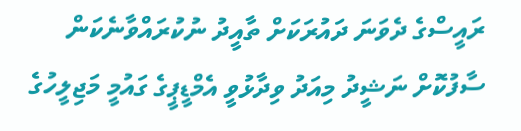ރައީސްގެ ދެވަނަ ދައުރަކަށް ތާއީދު ނުކުރައްވާނެކަން ސާފުކޮށް ނަޝީދު މިއަދު ވިދާޅުވީ އެމްޑީޕީގެ ގައުމީ މަޖިލީހުގެ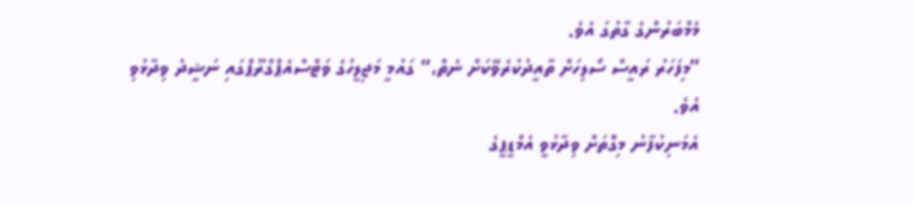މެމްބަރުންގެ ގާތުގަ އެވެ.
”މިފަހަރު ރައީސް ސޯލިހަށް ތާއީދުކުރެވޭކަށް ނެތް،“ ގައުމީ މަޖިލީހުގެ ވަޓްސްއެޕްގްރޫޕްގައި ނަޝީދު ވިދާޅުވި އެވެ.
އެމަނިކުފާނު މިގޮތަށް ވިދާޅުވީ އެމްޑީޕީގެ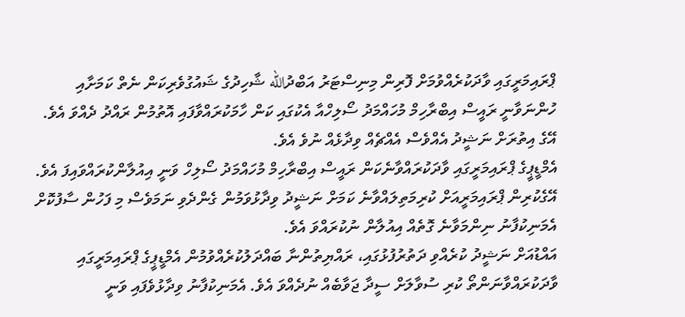ޕްރައިމަރީގައި ވާދަކުރެއްވުމަށް ފޮރިން މިނިސްޓަރު އަބްދުالله ޝާހިދުގެ ޝައުގުވެރިކަން ނެތް ކަމަށާއި ހުންނަވާނީ ރައީސް އިބްރާހިމް މުހައްމަދު ސޯލިހްއާ އެކުގައި ކަން ހާމަކުރައްވާފައި އޮތުމުން ރައްދު ދެއްވަ އެވެ. އޭގެ އިތުރަށް ނަޝީދު އެއްވެސް އެއްޗެއް ވިދާޅެއް ނުވެ އެވެ.
އެމްޑީޕީގެ ޕްރައިމަރީގައި ވާދަކުރައްވާނެކަން ރައީސް އިބްރާހިމް މުހައްމަދު ސޯލިހް ވަނީ އިއުލާންކުރައްވައިފަ އެވެ. އޭގެކުރިން ޕްރައިމަރީއަށް ކުރިމަތިލައްވާނެ ކަމަށް ނަޝީދު ވިދާޅުވަމުން ގެންދެވި ނަމަވެސް މި ފަހުން ސާފުކޮށް އެމަނިކުފާނު ނިންމަވާނެ ގޮތެއް އިއުލާން ނުކުރައްވަ އެވެ.
އައްޑުއަށް ނަޝީދު ކުރެއްވި ދަތުރުފުޅުގައި، ރައްޔިތުންނާ ބައްދަލުކުރެއްވުމުން އެމްޑީޕީގެ ޕްރައިމަރީގައި ވާދަކުރައްވާނަންތޯ ކުރި ސުވާލަށް ސީދާ ޖަވާބެއް ނުދެއްވަ އެވެ. އެމަނިކުފާނު ވިދާޅުވެފައި ވަނީ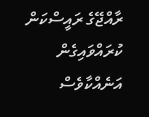ރާއްޖޭގެ ރައީސްކަން ކުރައްވައިގެން އަނެއްކާވެސް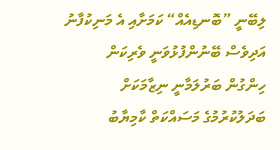ލިބޭނީ ”ބޮނޑިއެއް“ ކަމަށާއި އެ މަނިކުފާނު އަދިވެސް ބޭނުންފުޅުވަނީ ވެރިކަން ހިންގުން ބަރުލަމާނީ ނިޒާމަކަށް ބަދަލުކުރުމުގެ މަސައްކަތް ކާމިޔާބު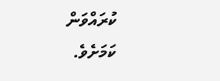ކުރައްވަން ކަމަށެވެ.